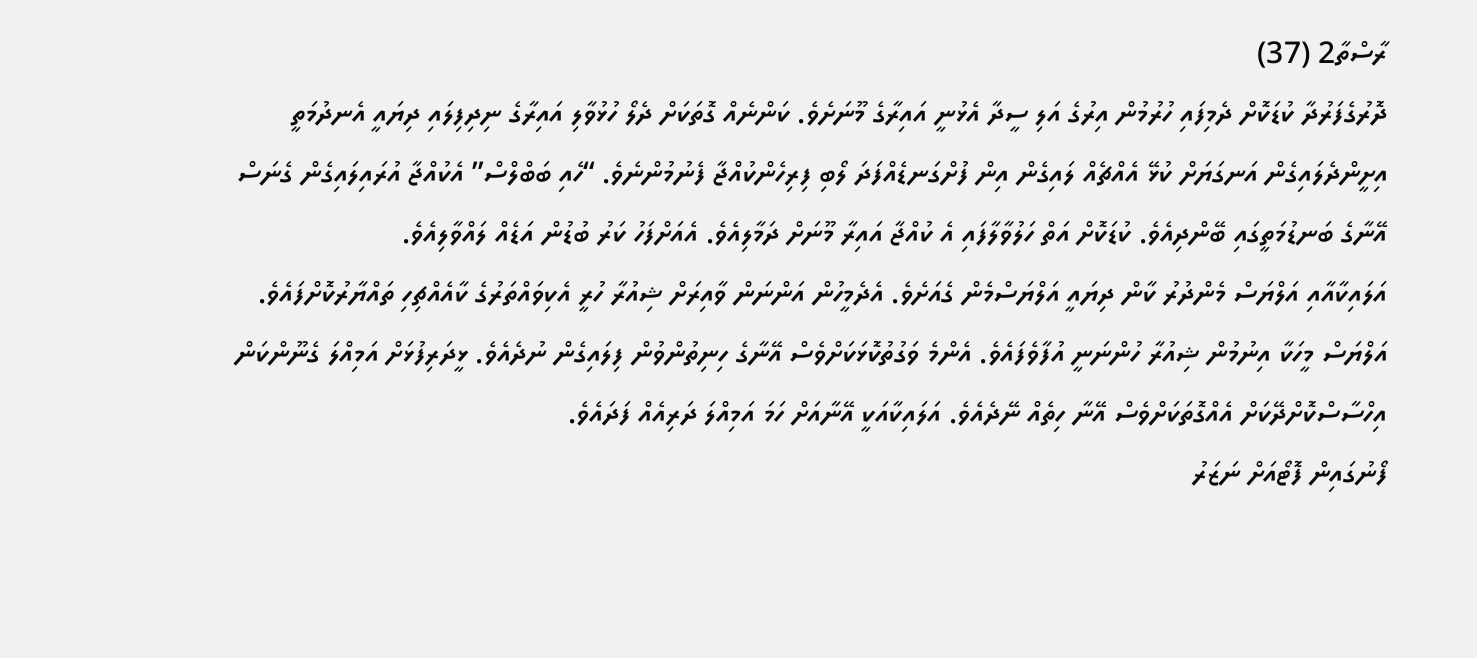ރާސްތާ2 (37)
ދޮރުގެފަރުދާ ކުޑަކޮށް ދެމިފައި ހުރުމުން އިރުގެ އަލި ސީދާ އެޅުނީ އައިރާގެ މޫނަށެވެ. ކަންނެއް ގޮތަކަށް ދެލޯ ހުޅުވާލި އައިރާގެ ނިދިފިލައި ދިޔައީ އެނދުމަތީ އިށީންދެލައިގެން އަނގަޔަށް ކުޅޭ އެއްޗެއް ލައިގެން އިން ފުށްގަނޑެއްފަދަ ލޯބި ފިރިހެންކުއްޖާ ފެނުމުންނެވެ. “ހެއި ބަބްލްސް” އެކުއްޖާ އުރައިލައިގެން ގެނަސް އޭނާގެ ބަނޑުމަތީގައި ބޭންދިއެވެ. ކުޑަކޮށް އަތް ހަލުވާލާފައި އެ ކުއްޖާ އައިރާ މޫނަށް ދަމާލިއެވެ. އެއަށްފަހު ކަރު ބުޑުން އަޑެއް ލައްވާލިއެވެ.
އަލައިކާއާއި އަލްޔަސް މެންދުރު ކާން ދިޔައީ އަލްޔަސްމެން ގެއަށެވެ. އެދެމީހުން އަންނަން ވާއިރަށް ޝިއުރާ ހުރީ އެކިވައްތަރުގެ ކާއެއްޗިހި ތައްޔާރުކޮށްފައެވެ. އަލްޔަސް މީހަކާ އިނުމުން ޝިއުރާ ހުންނަނީ އުފާވެފައެވެ. އެންމެ ވަގުތުކޮޅަކަށްވެސް އޭނާގެ ހިނިތުންވުން ފިލައިގެން ނުދެއެވެ. ޅީދަރިފުޅަށް އަމިއްލަ ގެނޫންކަން އިހްސާސްކޮށްދޭކަށް އެއްގޮތަކަށްވެސް އޭނާ ހިތެއް ނޭދެއެވެ. އަލައިކާއަކީ އޭނާއަށް ހަމަ އަމިއްލަ ދަރިއެއް ފަދައެވެ.
ފޯނުގައިން ފޮޓޯއަށް ނަޒަރު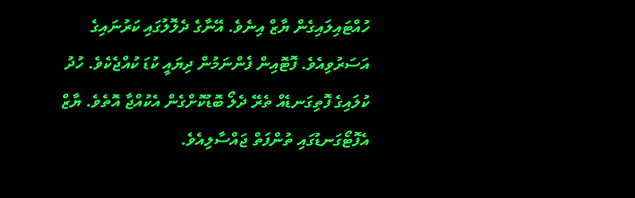ހުއްޓައިލައިގެން ޔާޒް އިނެވެ. އޭނާގެ ދެލޮލުގައި ކަރުނައިގެ އަސަރުވިއެވެ. ފޮޓޮއިން ފެންނަމުން ދިޔައީ ކުޑަ ކުއްޖެކެވެ. ހުދު ކުލައިގެ ފޮތިގަނޑެއް ތެރޭ ދެލޯ ބޮޑުކޮށްގެން އެކުއްޖާ އޮތެވެ. ޔާޒް އެފޮޓޯގަނޑުގައި ތުންފަތް ޖައްސާލިއެވެ.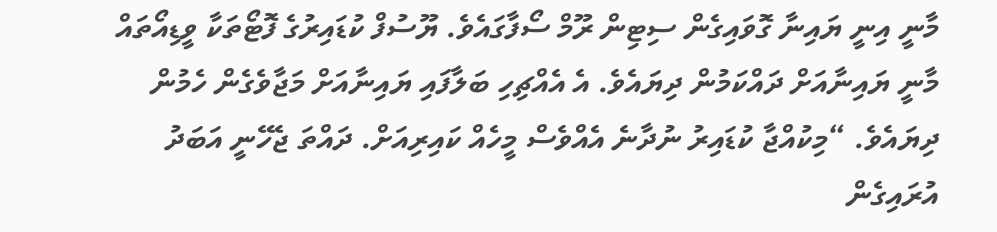މާނީ އިނީ ޔައިނާ ގޮވައިގެން ސިޓިން ރޫމް ސޯފާގައެވެ. ޔޫސުފް ކުޑައިރުގެ ފޮޓޯތަކާ ވީޑިއޯތައް މާނީ ޔައިނާއަށް ދައްކަމުން ދިޔައެވެ. އެ އެއްޗިހި ބަލާފައި ޔައިނާއަށް މަޖާވެގެން ހެމުން ދިޔައެވެ. “މިކުއްޖާ ކުޑައިރު ނުދާނެ އެއްވެސް މީހެއް ކައިރިއަށް. ދައްތަ ޖެހޭނީ އަބަދު އުރައިގެން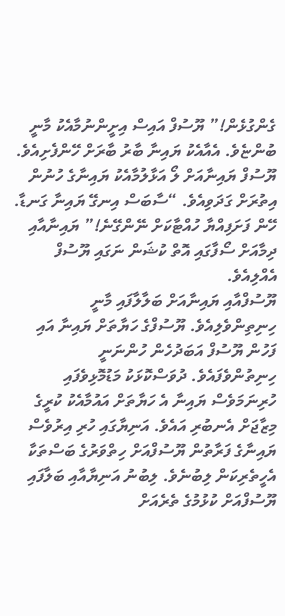ގެންގުޅެން!” ޔޫސުފް އައިސް އިށީންނުމާއެކު މާނީ ބުންޏެވެ. އެއާއެކު ޔައިނާ ބާރު ބާރަށް ހޭންފެށިއެވެ. ޔޫސުފް ޔައިނާއަށް ލޯ އަޅާލުމާއެކު ޔައިނާގެ ހުނުން އިތުރަށް ގަދަވިއެވެ. “ސާބަސް އިނގޭ ޔައިނާ ގަނޑާ. ހޭން ފަށަފިއްޔާ ހުއްޓާކަށް ނޭންގޭނެ!” ޔައިނާއާއި ދިމާއަށް ސޯފާގައި އޮތް ކުޝަން ނަގައި ޔޫސުފް އެއްލިއެވެ.
ޔޫސުފްއާއި ޔައިނާއަށް ބަލާލާފައި މާނީ ހިނިތިންވެލިއެވެ. ޔޫސުފްގެ ހަޔާތަށް ޔައިނާ އައި ފަހުން ޔޫސުފް އަބަދުހެން ހުންނަނީ ހިނިތުންވެފައެވެ. ދުވަސްކޮޅަކު މަޑުމޮޅިވެފައި ހުރިނަމަވެސް ޔައިނާ އެ ހަޔާތަށް އައުމާއެކު ކުރީގެ މިޒާޖަށް އެނބުރި އައެވެ. އަނިޔާގައި ހުރި އިރުވެސް ޔައިނާގެ ފަރާތުން ޔޫސުފްއަށް ހިތްވަރުގެ ބަސްތަކާ އެހީތެރިކަން ލިބުނެވެ. ލިބުނު އަނިޔާއާއި ބަލާފައި ޔޫސުފްއަށް ކުޅުމުގެ ތެރެއަށް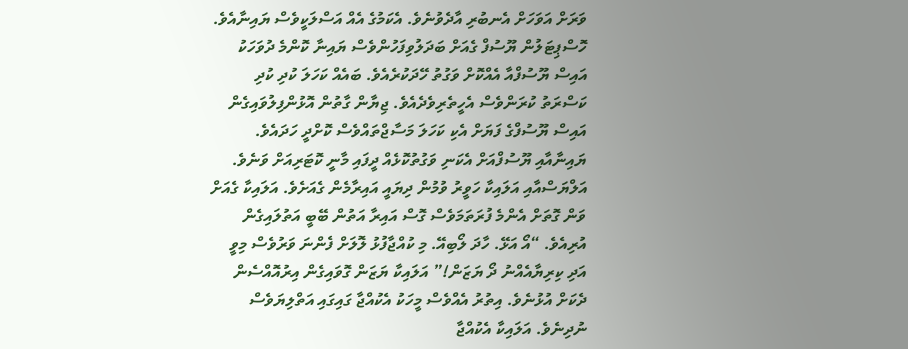ވަރަށް އަވަހަށް އެނބުރި އާދެވުނެވެ. އެކަމުގެ އެއް އަސްލަކީވެސް ޔައިނާއެވެ. ހޮސްޕިޓަލުން ޔޫސުފް ގެއަށް ބަދަލުވިފަހުންވެސް ޔައިނާ ކޮންމެ ދުވަހަކު އައިސް ޔޫސުފްއާ އެއްކޮށް ވަގުތު ހޭދަކުރެއެވެ. ބައެއް ކަހަލަ ކުދި ކުދި ކަސްރަތު ކުރަންވެސް އެހީތެރިވެދެއެވެ. ޖިޔާން ގާތުން އޮޅުންފިލުވައިގެން އައިސް ޔޫސުފްގެ ފަޔަށް އެކި ކަހަލަ މަސާޖްތައްވެސް ކޮށްދީ ހަދައެވެ. ޔައިނާއާއި ޔޫސުފްއަށް އެކަނި ވަގުތުކޮޅެއް ދީފައި މާނީ ކޮޓަރިއަށް ވަނެވެ.
އަލްޔަސްއާއި އަލައިކާ ހަވީރު ވުމުން ދިޔައީ އައިރާމެން ގެއަށެވެ. އަލައިކާ ގެއަށް ވަން ގޮތަށް އެންމެ ފުރަތަމަވެސް ގޮސް އައިރާ އަތުން ބޭބީ އަތުލައިގެން އުރިއެވެ. “އޯ އަޅޭ. ހާދަ ލޯބިއޭ. މި ކުއްޖާފުޅު ލޮލަށް ފެންނަ ވަރުވެސް މިވީ އަދި ކިރިޔާއެއްނު ދޯ ޔަޒަން!” އަލައިކާ ޔަޒަން ގޮވައިގެން އިރުއޮއްސެން ދެކަށް އުޅުނެވެ. އިތުރު އެއްވެސް މީހަކު އެކުއްޖާ ގައިގައި އަތްލިޔަވެސް ނުދިނެވެ. އަލައިކާ އެކުއްޖާ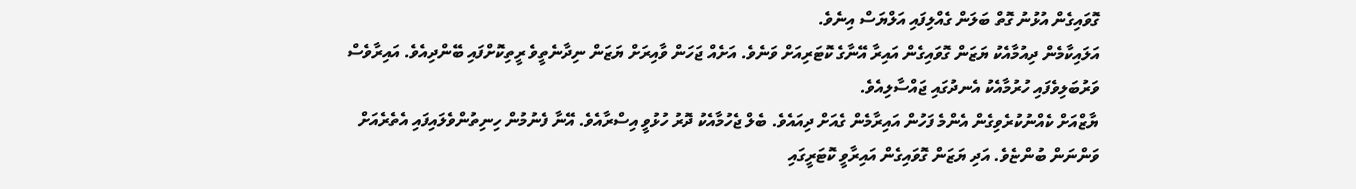ގޮވައިގެން އުޅުނު ގޮތް ބަލަން ގެއްލިފައި އަލްޔަސް އިނެވެ.
އަލައިކާމެން ދިއުމާއެކު ޔަޒަން ގޮވައިގެން އައިރާ އޭނާގެ ކޮޓަރިއަށް ވަނެވެ. އަށެއް ޖަހަން ވާއިރަށް ޔަޒަން ނިދާނެތީވެ ރީތިކޮށްފައި ބޭންދިއެވެ. އައިރާވެސް ވަރުބަލިވެފައި ހުރުމާއެކު އެނދުގައި ޖައްސާލިއެވެ.
ޔާޒްއަށް ކެއްނުކުރެވިގެން އެންމެ ފަހުން އައިރާމެން ގެއަށް ދިއައެވެ. ބެލް ޖެހުމާއެކު ދޮރު ހުޅުވީ އިސްރާއެވެ. އޭނާ ފެނުމުން ހިނިތުންވެލައިފައި އެތެރެއަށް ވަންނަން ބުންޏެވެ. އަދި ޔަޒަން ގޮވައިގެން އައިރާވީ ކޮޓަރީގައި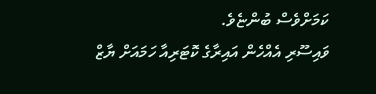ކަމަށްވެސް ބުންޏެވެ.
ވައިސޫރި އެއްހެން އައިރާގެ ކޮޓަރިއާ ހަމައަށް ޔާޒް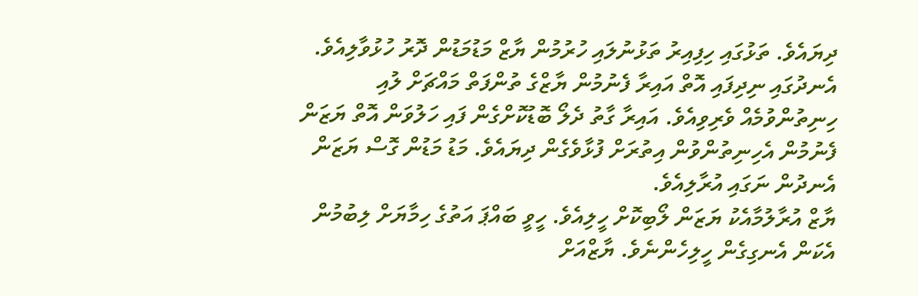ދިޔައެވެ. ތަޅުގައި ހިފިއިރު ތަޅުނުލައި ހުރުމުން ޔާޒް މަޑުމަޑުން ދޮރު ހުޅުވާލިއެވެ. އެނދުގައި ނިދިފައި އޮތް އައިރާ ފެނުމުން ޔާޒްގެ ތުންފަތް މައްޗަށް ލުއި ހިނިތުންވުމެއް ވެރިވިއެވެ. އައިރާ ގާތު ދެލޯ ބޮޑުކޮށްގެން ފައި ހަލުވަން އޮތް ޔަޒަން ފެނުމުން އެހިނިތުންވުން އިތުރަށް ފުޅާވެގެން ދިޔައެވެ. މަޑު މަޑުން ގޮސް ޔަޒަން އެނދުން ނަގައި އުރާލިއެވެ.
ޔާޒް އުރާލުމާއެކު ޔަޒަން ލޯބިކޮށް ހީލިއެވެ. ހީވީ ބައްޕަ އަތުގެ ހިމާޔަށް ލިބުމުން އެކަން އެނގިގެން ހީލިހެންނެވެ. ޔާޒްއަށް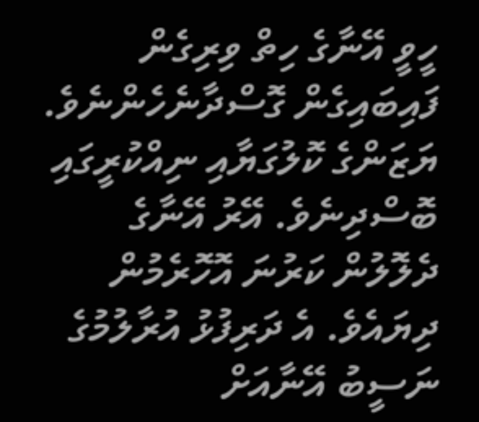ހީވީ އޭނާގެ ހިތް ވިރިގެން ފައިބައިގެން ގޮސްދާނެހެންނެވެ. ޔަޒަންގެ ކޮލުގަޔާއި ނިއްކުރީގައި ބޮސްދިނެވެ. އޭރު އޭނާގެ ދެލޮލުން ކަރުނަ އޮހޮރެމުން ދިޔައެވެ. އެ ދަރިފުޅު އުރާލުމުގެ ނަސީބު އޭނާއަށް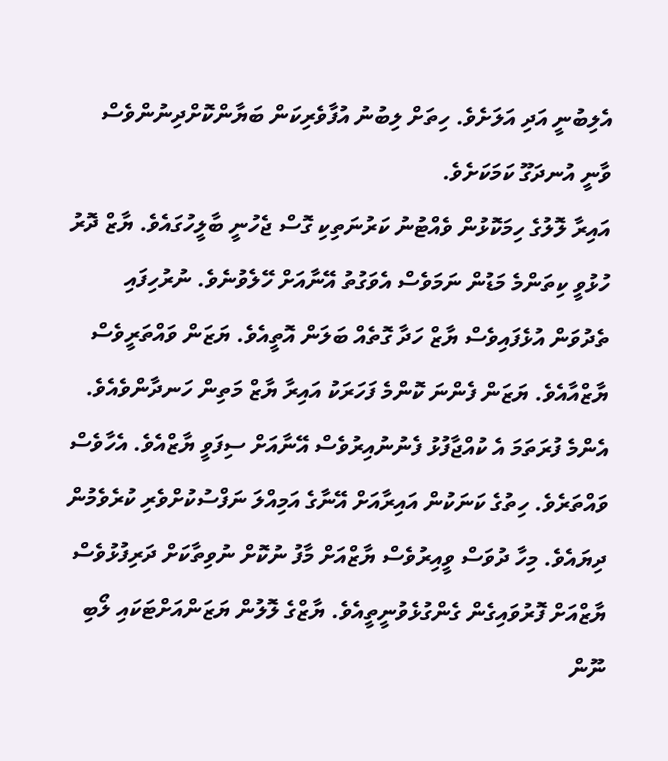އެލިބުނީ އަދި އަލަށެވެ. ހިތަށް ލިބުނު އުފާވެރިކަން ބަޔާންކޮށްދިނުންވެސް ވާނީ އުނދަގޫ ކަމަކަށެވެ.
އައިރާ ލޮލުގެ ހިމަކޮޅުން ވެއްޓުނު ކަރުނަތިކި ގޮސް ޖެހުނީ ބާލީހުގައެވެ. ޔާޒް ދޮރު ހުޅުވީ ކިތަންމެ މަޑުން ނަމަވެސް އެވަގުތު އޭނާއަށް ހޭލެވުނެވެ. ނުރުހިފައި ތެދުވަން އުޅެފައިވެސް ޔާޒް ހަދާ ގޮތެއް ބަލަން އޮތީއެވެ. ޔަޒަން ވައްތަރީވެސް ޔާޒްއާއެވެ. ޔަޒަން ފެންނަ ކޮންމެ ފަހަރަކު އައިރާ ޔާޒް މަތިން ހަނދާންވެއެވެ. އެންމެ ފުރަތަމަ އެ ކުއްޖާފުޅު ފެނުނުއިރުވެސް އޭނާއަށް ސިފަވީ ޔާޒްއެވެ. އެހާވެސް ވައްތަރެވެ. ހިތުގެ ކަނަކުން އައިރާއަށް އޭނާގެ އަމިއްލަ ނަފްސުކުށްވެރި ކުރެވެމުން ދިޔައެވެ. މިހާ ދުވަސް ވީއިރުވެސް ޔާޒްއަށް މާފު ނުކޮށް ނުވިތާކަށް ދަރިފުޅުވެސް ޔާޒްއަށް ފޮރުވައިގެން ގެންގުޅެވުނީތީއެވެ. ޔާޒްގެ ލޮލުން ޔަޒަންއަށްޓަކައި ލޯބި ނޫން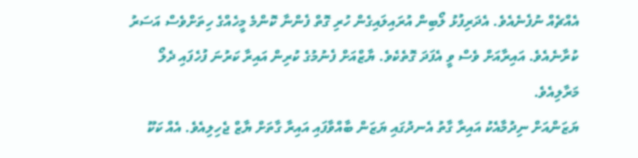އެއްޗެއް ނުފެނެއެވެ. އެދަރިފުޅު ލޯބިން އުރައިލައިގެން ހުރި ގޮތް ފެންނާ ކޮންމެ މީހެއްގެ ހިތަށްވެސް އަސަރު ކުރާނެއެވެ. އައިރާއަށް ވެސް ވީ އެފަދަ ގޮތެކެވެ. ޔާޒްއަށް ފެނުމުގެ ކުރިން އައިރާ ކަރުނަ ފުހެފައި ދެލޯ މަރާލިއެވެ.
ޔަޒަންއަށް ނިދުމާއެކު އައިރާ ގާތު އެނދުގައި ޔަޒަން ބާއްވާފައި އައިރާ ގާތަށް ޔާޒް ޖެހިލިއެވެ. އެއް ކަކޫ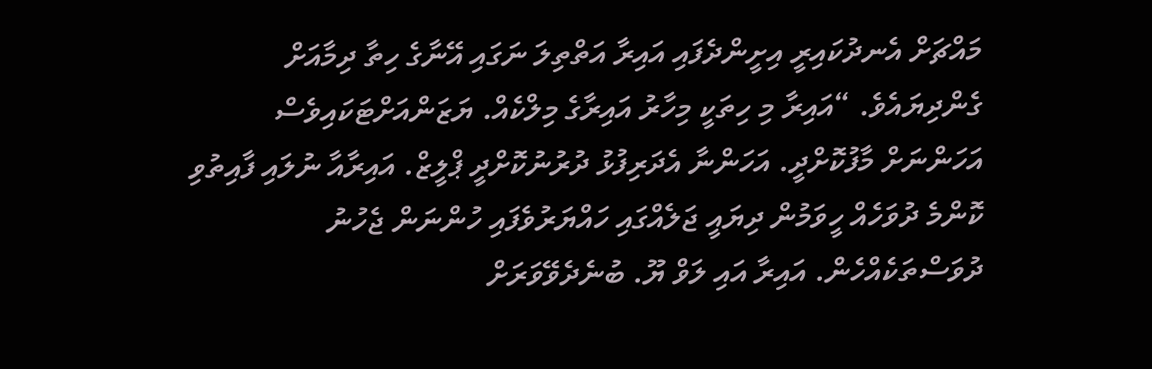މައްޗަށް އެނދުކައިރީ އިށީންދެފައި އައިރާ އަތްތިލަ ނަގައި އޭނާގެ ހިތާ ދިމާއަށް ގެންދިޔައެވެ. “އައިރާ މި ހިތަކީ މިހާރު އައިރާގެ މިލްކެއް. ޔަޒަންއަށްޓަކައިވެސް އަހަންނަށް މާފުކޮށްދީ. އަހަންނާ އެދަރިފުޅު ދުރުނުކޮށްދީ ޕްލީޒް. އައިރާއާ ނުލައި ފާއިތުވި ކޮންމެ ދުވަހެއް ހީވަމުން ދިޔައީ ޖަލެއްގައި ހައްޔަރުވެފައި ހުންނަން ޖެހުނު ދުވަސްތަކެއްހެން. އައިރާ އައި ލަވް ޔޫ. ބުނެދެވޭވަރަށް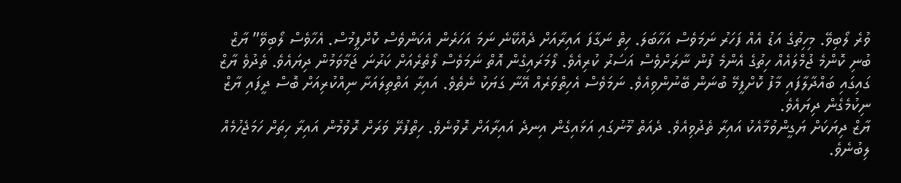ވުރެ ލޯބިވޭ. މިހިތުގެ އަޑު އެއް ފަހަރު ނަމަވެސް އަހާބަލަ. ހިތް ނަގާފަ އައިރާއަށް ދެއްކޭނެ ނަމަ އަހަރެން އެކަންވެސް ކޮށްފީމުސް. އެހާވެސް ލޯބިވޭ” ޔާޒް ބުނި ކޮންމެ ޖުމްލައެއް ހިތުގެ އެންމެ ފުން ނާރަށްވެސް އަސަރު ކުރިއެވެ. ލޯމަރައިގެން އޮތް ނަމަވެސް ލޯތެރެއަށް ކަރުނަ ޖަމާވަމުން ދިޔައެވެ. ތެދުވެ ޔާޒް ގައިގައި ބައްދާލާފައި މާފު ކޮށްފީމޭ ބުނަން ބޭނުންވިއެވެ. ނަމަވެސް އެހިތްވަރެއް އޭނާ ގަޔަކު ނެތެވެ. އައިރާ އަތްތިލައަށާ ނިއްކުރިއަށް ބޮސް ދީފައި ޔާޒް ނިކުމެގެން ދިޔައެވެ.
ޔާޒް ދިޔަކަށް ޔަގީންވުމާއެކު އައިރާ ތެދުވިއެވެ. ދެއަތް މޫނުގައި އަޅައިގެން އިނދެ އައިރާއަށް ރޮވުނެވެ. ހިތްފުރޭ ވަރަށް ރޮވުމުން އައިރާ ހިތަށް ހަމަޖެހުމެއް ލިބުނެވެ.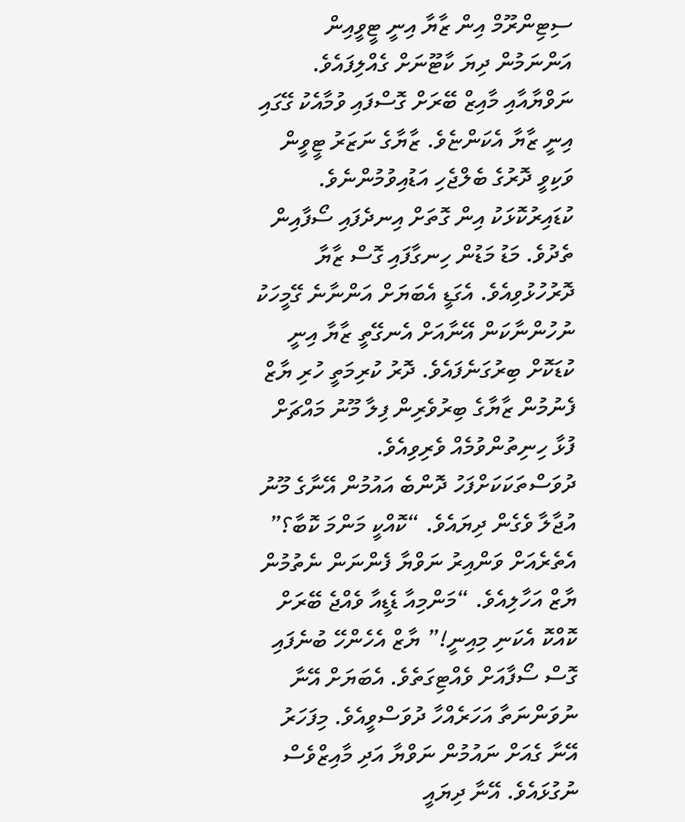ސިޓިންރޫމް އިން ޒާޔާ އިނީ ޓީވީއިން އަންނަމުން ދިޔަ ކާޓޫނަށް ގެއްލިފައެވެ. ނަވްޔާއާއި މާއިޒް ބޭރަށް ގޮސްފައި ވުމާއެކު ގޭގައި އިނީ ޒާޔާ އެކަންޏެވެ. ޒާޔާގެ ނަޒަރު ޓީވީން ވަކިވީ ދޮރުގެ ބެލްޖެހި އަޑުއިވުމުންނެވެ. ކުޑައިރުކޮޅަކު އިން ގޮތަށް އިނދެފައި ސޯފާއިން ތެދުވެ. މަޑު މަޑުން ހިނގާފައި ގޮސް ޒާޔާ ދޮރުހުޅުވިއެވެ. އެގަޑީ އެބަޔަށް އަންނާނެ ގޭމީހަކު ނުހުންނާކަން އޭނާއަށް އެނގޭތީ ޒާޔާ އިނީ ކުޑަކޮށް ބިރުގަނެފައެވެ. ދޮރު ކުރިމަތީ ހުރި ޔާޒް ފެނުމުން ޒާޔާގެ ބިރުވެރިން ފިލާ މޫނު މައްޗަށް ފުޅާ ހިނިތުންވުމެއް ވެރިވިއެވެ. ދުވަސްތަކަކަށްފަހު ދޮންބެ އައުމުން އޭނާގެ މޫނު އުޖާލާ ވެގެން ދިޔައެވެ. “ކޮއްކީ މަންމަ ކޮބާ؟” އެތެރެއަށް ވަންއިރު ނަވްޔާ ފެންނަން ނެތުމުން ޔާޒް އަހާލިއެވެ. “މަންމިއާ ޑެޑީއާ ވެއްޖެ ބޭރަށް ކޮއްކޮ އެކަނި މިއިނީ!” ޔާޒް އެހެންހޭ ބުނެފައި ގޮސް ސޯފާއަށް ވެއްޓިގަތެވެ. އެބަޔަށް އޭނާ ނުވަންނަތާ އަހަރެއްހާ ދުވަސްވީއެވެ. މިފަހަރު އޭނާ ގެއަށް ނައުމުން ނަވްޔާ އަދި މާއިޒްވެސް ނުގުޅައެވެ. އޭނާ ދިޔައީ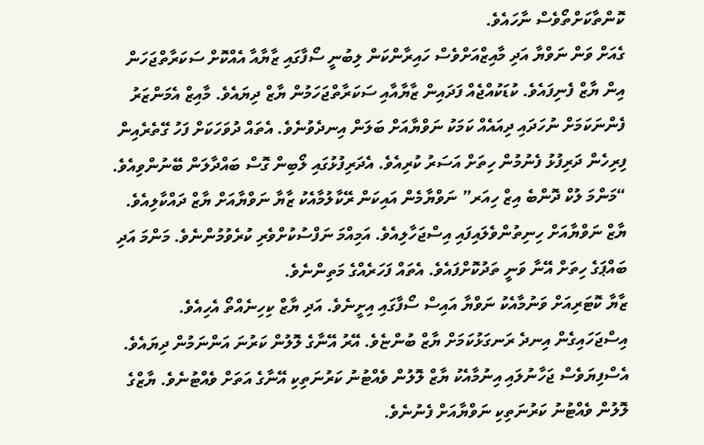ކޮންތާކަށްތޯވެސް ނާހައެވެ.
ގެއަށް ވަން ނަވްޔާ އަދި މާއިޒްއަށްވެސް ހައިރާންކަން ލިބުނީ ސޯފާގައި ޒާޔާއާ އެއްކޮށް ސަކަރާތްޖަހަން އިން ޔާޒް ފެނިފައެވެ. ކުޑަކުއްޖެއް ފަދައިން ޒާޔާއާއި ސަކަރާތްޖަހަމުން ޔާޒް ދިޔައެވެ. މާއިޒް އެމަންޒަރު ފެންނަކަމަށް ނުހަދައި ދިއައެއް ކަމަކު ނަވްޔާއަށް ބަލަން އިނދެވުނެވެ. އެތައް ދުވަހަކަށް ފަހު ގޭތެރެއިން ފިރިހެން ދަރިފުޅު ފެނުމުން ހިތަށް އަސަރު ކުރިއެވެ. އެދަރިފުޅުގައި ލޯބިން ގޮސް ބައްދާލަން ބޭނުންވިއެވެ.
“މަންމަ ލުކް ދޮންބެ އިޒް ހިއަރ” ނަވްޔާމެން އައިކަން ރޭކާލުމާއެކު ޒާޔާ ނަވްޔާއަށް ޔާޒް ދައްކާލިއެވެ. ޔާޒް ނަވްޔާއަށް ހިނިތުންވެލައިފައި އިސްޖަހާލިއެވެ. އަމިއްމަ ނަފްސުކުށްވެރި ކުރެވުމުންނެވެ. މަންމަ އަދި ބައްޕަގެ ހިތަށް އޭނާ ވަނީ ތަދުކޮށްފައެވެ. އެތައް ފަހަރެއްގެ މަތިންނެވެ.
ޒާޔާ ކޮޓަރިއަށް ވަނުމާއެކު ނަވްޔާ އައިސް ސޯފާގައި އިށީނެވެ. އަދި ޔާޒް ކިހިނެއްތޯ އެހިއެވެ. އިސްޖަހައިގެން އިނދެ ރަނގަޅުކަމަށް ޔާޒް ބުންޏެވެ. އޭރު އޭނާގެ ލޮލުން ކަރުނަ އަންނަމުން ދިޔައެވެ. އެސްފިޔަވެސް ޖަހާނުލައި އިނުމާއެކު ޔާޒް ލޮލުން ވެއްޓުނު ކަރުނަތިކި އޭނާގެ އަތަށް ވެއްޓުނެވެ. ޔާޒްގެ ލޮލުން ވެއްޓުނު ކަރުނަތިކި ނަވްޔާއަށް ފެނުނެވެ.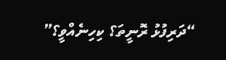“ދަރިފުޅު ރޮނީތަ؟ ކިހިނެއްވީ؟”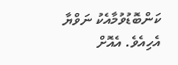ކަންބޮޑުވުމާއެކު ނަވްޔާ އެހިއެވެ. އެއޮށް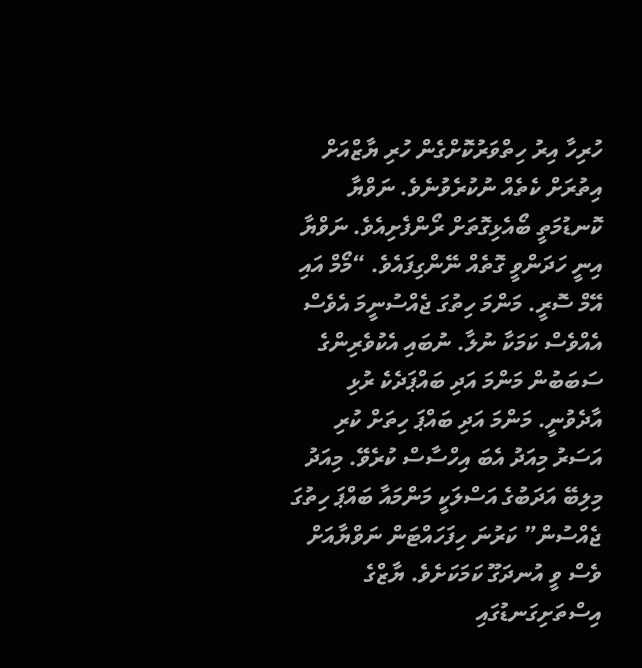ހުރިހާ އިރު ހިތްވަރުކޮށްގެން ހުރި ޔާޒްއަށް އިތުރަށް ކެތެއް ނުކުރެވުނެވެ. ނަވްޔާ ކޮނޑުމަތީ ބޯއެޅިގޮތަށް ރޯންފެށިއެވެ. ނަވްޔާ އިނީ ހަދަންވީ ގޮތެއް ނޭންގިފައެވެ. “މޯމް އައި އޭމް ސޮރީ. މަންމަ ހިތުގަ ޖެއްސުނީމަ އެވެސް އެއްވެސް ކަމަކާ ނުލާ. ނުބައި އެކުވެރިންގެ ސަބަބުން މަންމަ އަދި ބައްޕަދެކެ ރުޅި އާދެވުނީ. މަންމަ އަދި ބައްޕަ ހިތަށް ކުރި އަސަރު މިއަދު އެބަ އިހްސާސް ކުރެވޭ. މިއަދު މިލިބޭ އަދަބުގެ އަސްލަކީ މަންމައާ ބައްޕަ ހިތުގަ ޖެއްސުން” ކަރުނަ ހިފަހައްޓަން ނަވްޔާއަށް ވެސް ވީ އުނދަގޫ ކަމަކަށެވެ. ޔާޒްގެ އިސްތަށިގަނޑުގައި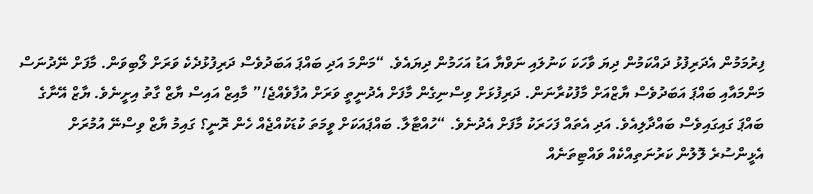ފިރުމަމުން އެދަރިފުޅު ދައްކަމުން ދިޔަ ވާހަކަ ކަނުލައި ނަވްޔާ އަޑު އަހަމުން ދިޔައެވެ. “މަންމަ އަދި ބައްޕަ އަބަދުވެސް ދަރިފުޅުދެކެ ވަރަށް ލޯބިވަން. މާފަށް ނޭދުނަސް މަންމައާއި ބައްޕަ އަބަދުވެސް ޔާޒްއަށް މާފުކުރާނަން. ދަރިފުޅަށް ވިސްނިގެން މާފަށް އެދުނީތީ ވަރަށް އުފާވެއްޖެ!” މާއިޒް އައިސް ޔާޒް ގާތު އިށީނެވެ. ޔާޒް އޭނާގެ ބައްޕަ ގައިގައިވެސް ބައްދާލިއެވެ. އަދި އެތައް ފަހަރަކު މާފަށް އެދުނެވެ. “ހުއްޓާލާ. ބައްޕައަކަށް ވީމަތަ ކުޑަކުއްޖެއް ހެން ރޮނީ؟ ގައިމު ޔާޒް ވިސްނޭ އުމުރަށް އެޅީންސުރެ ލޮލުން ކަރުނަތިއްކެއް ވައްޓިތަނެއް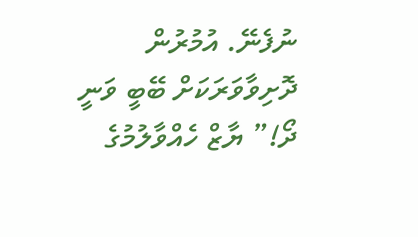ނުފެނޭ. އުމުރުން ދޮށިވާވަރަކަށް ބޭބީ ވަނީ ދޯ!” ޔާޒް ހެއްވާލުމުގެ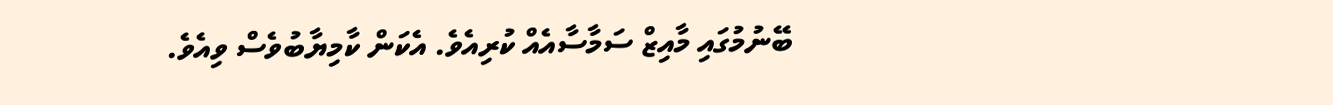ބޭނުމުގައި މާއިޒް ސަމާސާއެއް ކުރިއެވެ. އެކަން ކާމިޔާބުވެސް ވިއެވެ.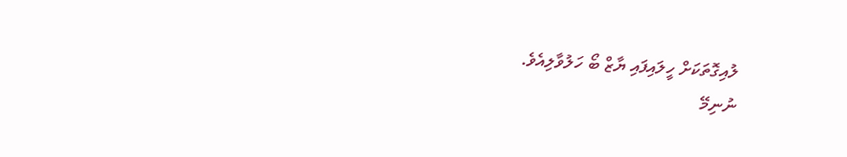ލުއިގޮތަކަށް ހީލައިފައި ޔާޒް ބޯ ހަލުވާލިއެވެ.
ނުނިމޭ